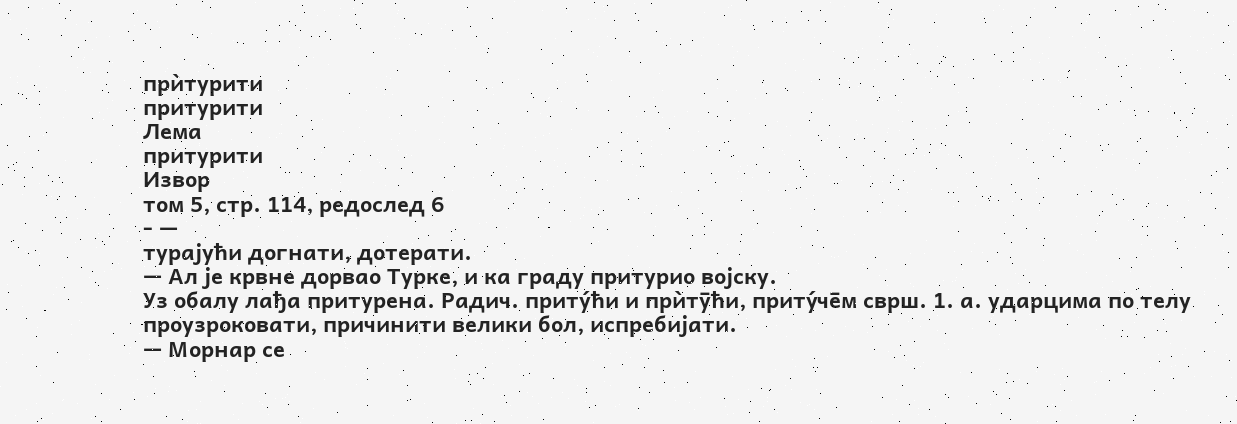прѝтурити
притурити
Лема
притурити
Извор
том 5, стр. 114, редослед 6
- —
турајући догнати, дотерати.
— Ал је крвне дорвао Турке, и ка граду притурио војску.
Уз обалу лађа притурена. Радич. приту́ћи и прѝтӯћи, приту́че̄м сврш. 1. а. ударцима по телу проузроковати, причинити велики бол, испребијати.
— Морнар се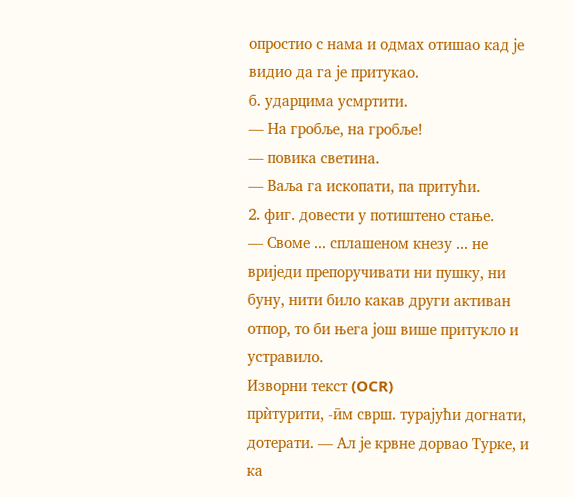опростио с нама и одмах отишао кад је видио да га је притукао.
б. ударцима усмртити.
— На гробље, на гробље!
— повика светина.
— Ваља га ископати, па притући.
2. фиг. довести у потиштено стање.
— Своме ... сплашеном кнезу ... не вриједи препоручивати ни пушку, ни буну, нити било какав други активан отпор, то би њега још више притукло и устравило.
Изворни текст (OCR)
прѝтурити, -ӣм сврш. турајући догнати, дотерати. — Ал је крвне дорвао Турке, и ка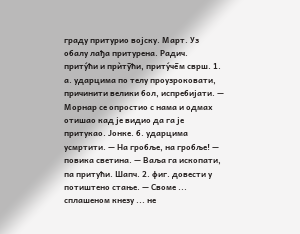граду притурио војску. Март. Уз обалу лађа притурена. Радич. приту́ћи и прѝтӯћи, приту́че̄м сврш. 1. а. ударцима по телу проузроковати, причинити велики бол, испребијати. — Морнар се опростио с нама и одмах отишао кад је видио да га је притукао. Јонке. б. ударцима усмртити. — На гробље, на гробље! — повика светина. — Ваља га ископати, па притући. Шапч. 2. фиг. довести у потиштено стање. — Своме ... сплашеном кнезу ... не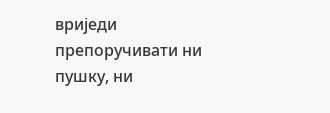вриједи препоручивати ни пушку, ни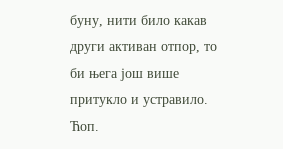буну, нити било какав други активан отпор, то би њега још више притукло и устравило. Ћоп.